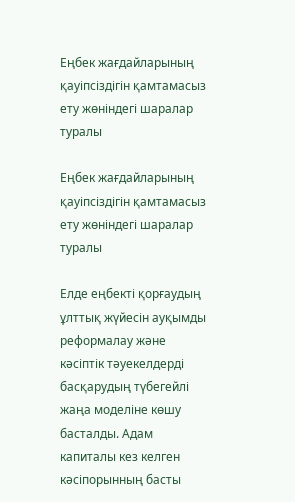Еңбек жағдайларының қауіпсіздігін қамтамасыз ету жөніндегі шаралар туралы

Еңбек жағдайларының қауіпсіздігін қамтамасыз ету жөніндегі шаралар туралы

Елде еңбекті қорғаудың ұлттық жүйесін ауқымды реформалау және кәсіптік тәуекелдерді басқарудың түбегейлі жаңа моделіне көшу басталды. Адам капиталы кез келген кәсіпорынның басты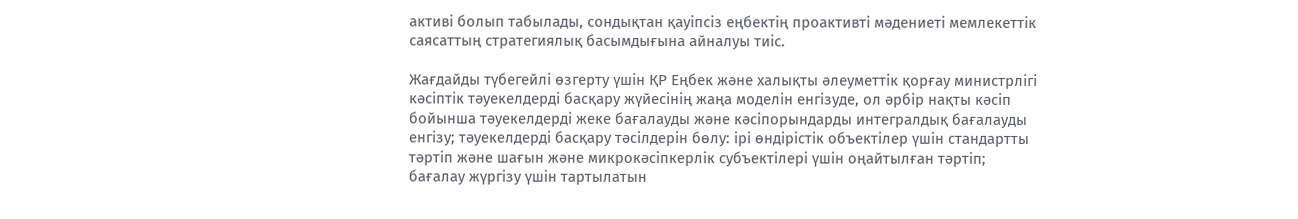активі болып табылады, сондықтан қауіпсіз еңбектің проактивті мәдениеті мемлекеттік саясаттың стратегиялық басымдығына айналуы тиіс.

Жағдайды түбегейлі өзгерту үшін ҚР Еңбек және халықты әлеуметтік қорғау министрлігі кәсіптік тәуекелдерді басқару жүйесінің жаңа моделін енгізуде, ол әрбір нақты кәсіп бойынша тәуекелдерді жеке бағалауды және кәсіпорындарды интегралдық бағалауды енгізу; тәуекелдерді басқару тәсілдерін бөлу: ірі өндірістік объектілер үшін стандартты тәртіп және шағын және микрокәсіпкерлік субъектілері үшін оңайтылған тәртіп; бағалау жүргізу үшін тартылатын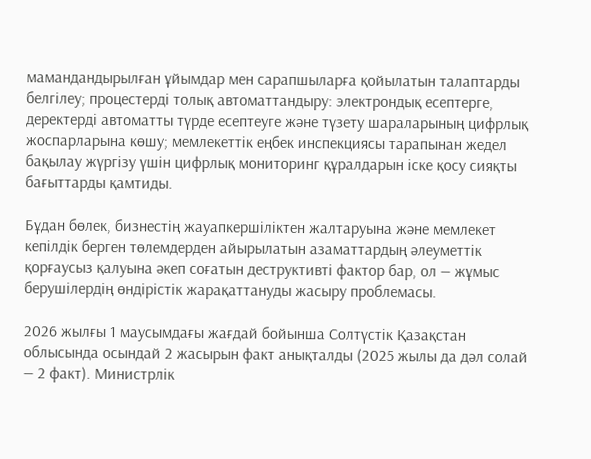мамандандырылған ұйымдар мен сарапшыларға қойылатын талаптарды белгілеу; процестерді толық автоматтандыру: электрондық есептерге, деректерді автоматты түрде есептеуге және түзету шараларының цифрлық жоспарларына көшу; мемлекеттік еңбек инспекциясы тарапынан жедел бақылау жүргізу үшін цифрлық мониторинг құралдарын іске қосу сияқты бағыттарды қамтиды.

Бұдан бөлек, бизнестің жауапкершіліктен жалтаруына және мемлекет кепілдік берген төлемдерден айырылатын азаматтардың әлеуметтік қорғаусыз қалуына әкеп соғатын деструктивті фактор бар, ол — жұмыс берушілердің өндірістік жарақаттануды жасыру проблемасы.

2026 жылғы 1 маусымдағы жағдай бойынша Солтүстік Қазақстан облысында осындай 2 жасырын факт анықталды (2025 жылы да дәл солай — 2 факт). Министрлік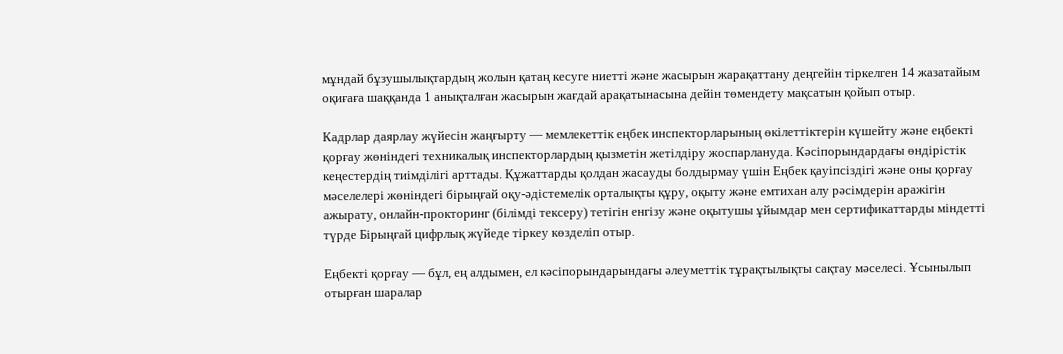мұндай бұзушылықтардың жолын қатаң кесуге ниетті және жасырын жарақаттану деңгейін тіркелген 14 жазатайым оқиғаға шаққанда 1 анықталған жасырын жағдай арақатынасына дейін төмендету мақсатын қойып отыр.

Кадрлар даярлау жүйесін жаңғырту — мемлекеттік еңбек инспекторларының өкілеттіктерін күшейту және еңбекті қорғау жөніндегі техникалық инспекторлардың қызметін жетілдіру жоспарлануда. Кәсіпорындардағы өндірістік кеңестердің тиімділігі арттады. Құжаттарды қолдан жасауды болдырмау үшін Еңбек қауіпсіздігі және оны қорғау мәселелері жөніндегі бірыңғай оқу-әдістемелік орталықты құру, оқыту және емтихан алу рәсімдерін аражігін ажырату, онлайн-прокторинг (білімді тексеру) тетігін енгізу және оқытушы ұйымдар мен сертификаттарды міндетті түрде Бірыңғай цифрлық жүйеде тіркеу көзделіп отыр.

Еңбекті қорғау — бұл, ең алдымен, ел кәсіпорындарындағы әлеуметтік тұрақтылықты сақтау мәселесі. Ұсынылып отырған шаралар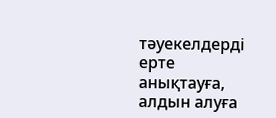тәуекелдерді ерте анықтауға, алдын алуға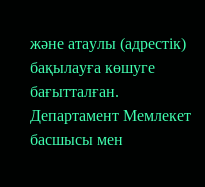және атаулы (адрестік) бақылауға көшуге бағытталған. Департамент Мемлекет басшысы мен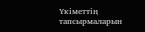Үкіметтің тапсырмаларын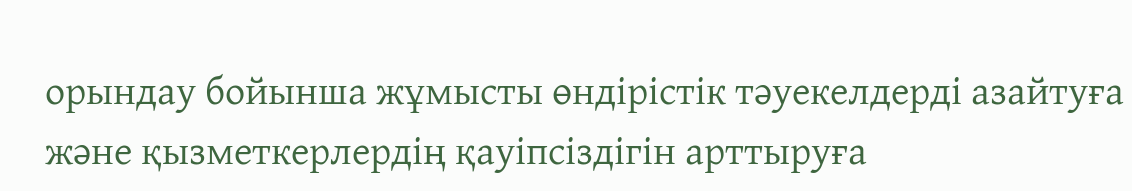орындау бойынша жұмысты өндірістік тәуекелдерді азайтуға және қызметкерлердің қауіпсіздігін арттыруға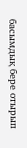басымдық бере отырып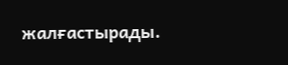жалғастырады.